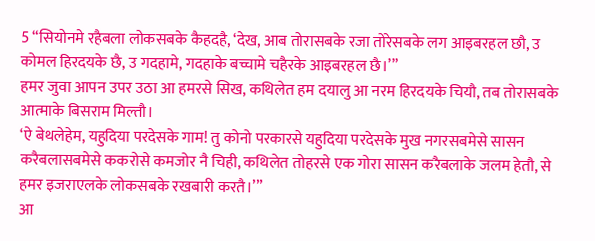5 “सियोनमे रहैबला लोकसबके कैहदहै, ‘देख, आब तोरासबके रजा तोरेसबके लग आइबरहल छौ, उ कोमल हिरदयके छै, उ गदहामे, गदहाके बच्चामे चहैरके आइबरहल छै।’”
हमर जुवा आपन उपर उठा आ हमरसे सिख, कथिलेत हम दयालु आ नरम हिरदयके चियौ, तब तोरासबके आत्माके बिसराम मिल्तौ।
‘ऐ बेथलेहेम, यहुदिया परदेसके गाम! तु कोनो परकारसे यहुदिया परदेसके मुख नगरसबमेसे सासन करैबलासबमेसे ककरोसे कमजोर नै चिही, कथिलेत तोहरसे एक गोरा सासन करैबलाके जलम हेतौ, से हमर इजराएलके लोकसबके रखबारी करतै।’”
आ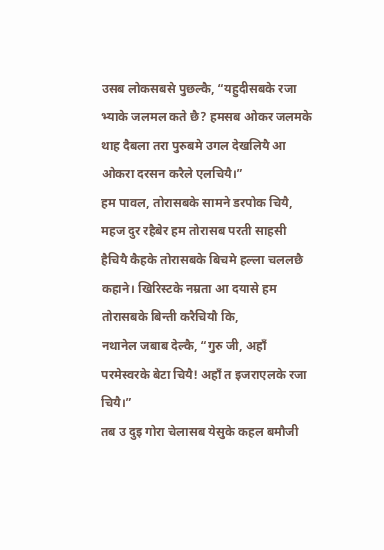उसब लोकसबसे पुछल्कै, “यहुदीसबके रजा भ्याके जलमल कते छै? हमसब ओकर जलमके थाह दैबला तरा पुरुबमे उगल देखलियै आ ओकरा दरसन करैले एलचियै।”
हम पावल, तोरासबके सामने डरपोक चियै, महज दुर रहैबेर हम तोरासब परती साहसी हैचियै कैहके तोरासबके बिचमे हल्ला चललछै कहाने। खिरिस्टके नम्रता आ दयासे हम तोरासबके बिन्ती करैचियौ कि,
नथानेल जबाब देल्कै, “गुरु जी, अहाँ परमेस्वरके बेटा चियै! अहाँ त इजराएलके रजा चियै।”
तब उ दुइ गोरा चेलासब येसुके कहल बमौजी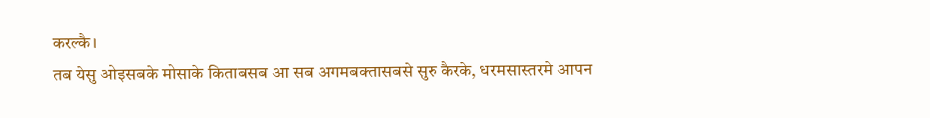करल्कै।
तब येसु ओइसबके मोसाके किताबसब आ सब अगमबक्तासबसे सुरु कैरके, धरमसास्तरमे आपन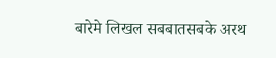बारेमे लिखल सबबातसबके अरथ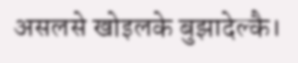असलसे खोइलके बुझादेल्कै।